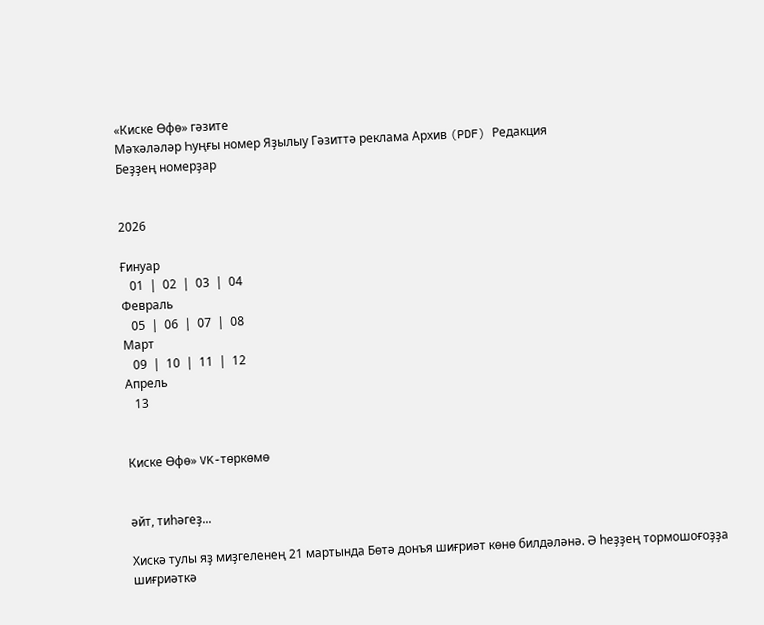«Киске Өфө» гәзите
Мәҡәләләр Һуңғы номер Яҙылыу Гәзиттә реклама Архив (PDF) Редакция
Беҙҙең номерҙар


2026

Ғинуар
   01  |  02  |  03  |  04
Февраль
   05  |  06  |  07  |  08
Март
   09  |  10  |  11  |  12
Апрель
   13


Киске Өфө» VK-төркөмө


әйт, тиһәгеҙ...

Хискә тулы яҙ миҙгеленең 21 мартында Бөтә донъя шиғриәт көнө билдәләнә. Ә һеҙҙең тормошоғоҙҙа шиғриәткә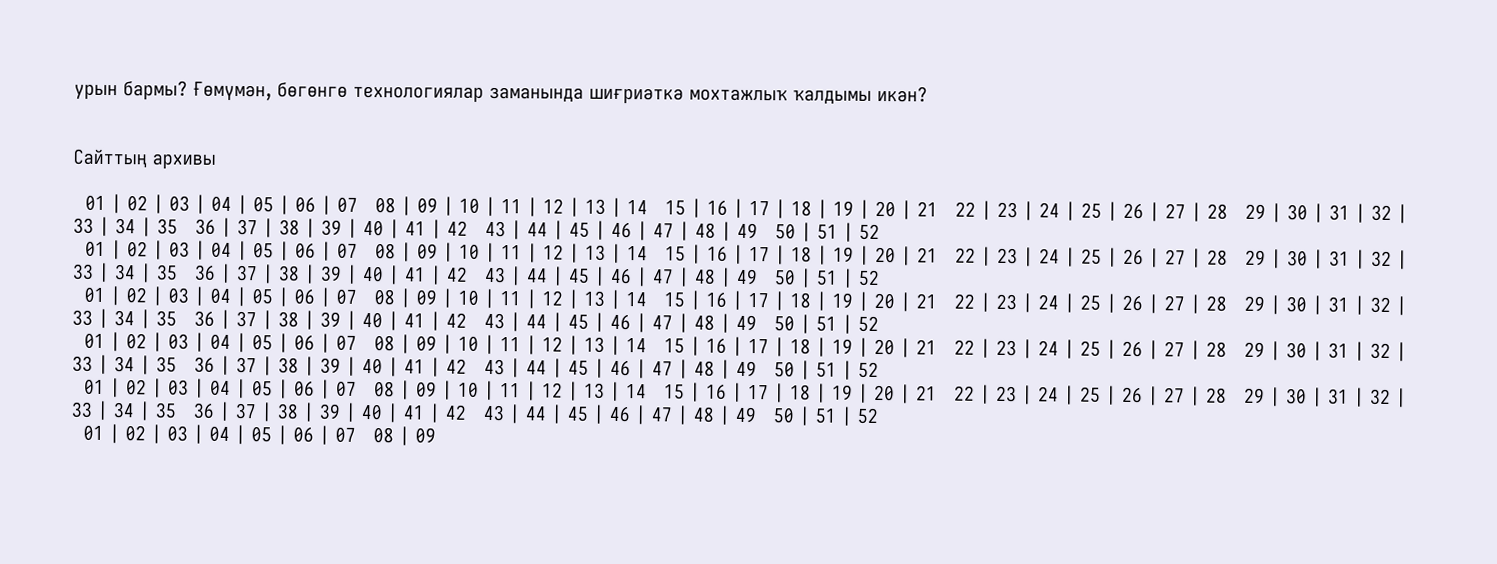урын бармы? Ғөмүмән, бөгөнгө технологиялар заманында шиғриәткә мохтажлыҡ ҡалдымы икән?


Сайттың архивы

  01 | 02 | 03 | 04 | 05 | 06 | 07   08 | 09 | 10 | 11 | 12 | 13 | 14   15 | 16 | 17 | 18 | 19 | 20 | 21   22 | 23 | 24 | 25 | 26 | 27 | 28   29 | 30 | 31 | 32 | 33 | 34 | 35   36 | 37 | 38 | 39 | 40 | 41 | 42   43 | 44 | 45 | 46 | 47 | 48 | 49   50 | 51 | 52
  01 | 02 | 03 | 04 | 05 | 06 | 07   08 | 09 | 10 | 11 | 12 | 13 | 14   15 | 16 | 17 | 18 | 19 | 20 | 21   22 | 23 | 24 | 25 | 26 | 27 | 28   29 | 30 | 31 | 32 | 33 | 34 | 35   36 | 37 | 38 | 39 | 40 | 41 | 42   43 | 44 | 45 | 46 | 47 | 48 | 49   50 | 51 | 52
  01 | 02 | 03 | 04 | 05 | 06 | 07   08 | 09 | 10 | 11 | 12 | 13 | 14   15 | 16 | 17 | 18 | 19 | 20 | 21   22 | 23 | 24 | 25 | 26 | 27 | 28   29 | 30 | 31 | 32 | 33 | 34 | 35   36 | 37 | 38 | 39 | 40 | 41 | 42   43 | 44 | 45 | 46 | 47 | 48 | 49   50 | 51 | 52
  01 | 02 | 03 | 04 | 05 | 06 | 07   08 | 09 | 10 | 11 | 12 | 13 | 14   15 | 16 | 17 | 18 | 19 | 20 | 21   22 | 23 | 24 | 25 | 26 | 27 | 28   29 | 30 | 31 | 32 | 33 | 34 | 35   36 | 37 | 38 | 39 | 40 | 41 | 42   43 | 44 | 45 | 46 | 47 | 48 | 49   50 | 51 | 52
  01 | 02 | 03 | 04 | 05 | 06 | 07   08 | 09 | 10 | 11 | 12 | 13 | 14   15 | 16 | 17 | 18 | 19 | 20 | 21   22 | 23 | 24 | 25 | 26 | 27 | 28   29 | 30 | 31 | 32 | 33 | 34 | 35   36 | 37 | 38 | 39 | 40 | 41 | 42   43 | 44 | 45 | 46 | 47 | 48 | 49   50 | 51 | 52
  01 | 02 | 03 | 04 | 05 | 06 | 07   08 | 09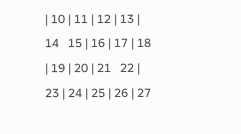| 10 | 11 | 12 | 13 | 14   15 | 16 | 17 | 18 | 19 | 20 | 21   22 | 23 | 24 | 25 | 26 | 27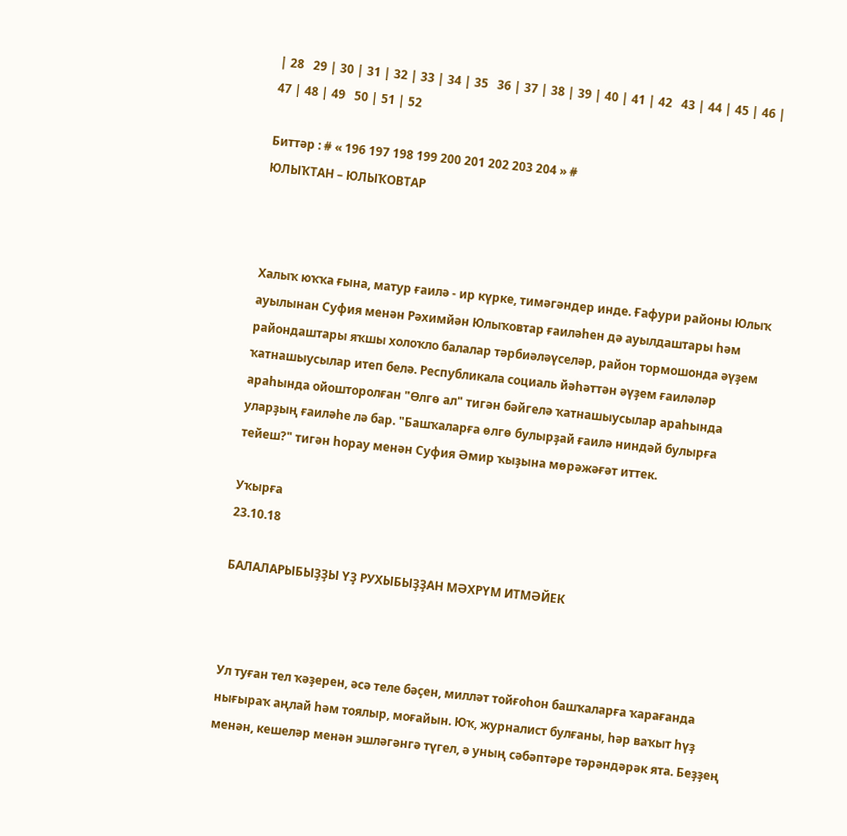| 28   29 | 30 | 31 | 32 | 33 | 34 | 35   36 | 37 | 38 | 39 | 40 | 41 | 42   43 | 44 | 45 | 46 | 47 | 48 | 49   50 | 51 | 52

Биттәр : # « 196 197 198 199 200 201 202 203 204 » #
ЮЛЫҠТАН – ЮЛЫҠОВТАР



Халыҡ юҡҡа ғына, матур ғаилә - ир күрке, тимәгәндер инде. Ғафури районы Юлыҡ ауылынан Суфия менән Рәхимйән Юлыҡовтар ғаиләһен дә ауылдаштары һәм райондаштары яҡшы холоҡло балалар тәрбиәләүселәр, район тормошонда әүҙем ҡатнашыусылар итеп белә. Республикала социаль йәһәттән әүҙем ғаиләләр араһында ойошторолған "Өлгө ал" тигән бәйгелә ҡатнашыусылар араһында уларҙың ғаиләһе лә бар. "Башҡаларға өлгө булырҙай ғаилә ниндәй булырға тейеш?" тигән һорау менән Суфия Әмир ҡыҙына мөрәжәғәт иттек.

Уҡырға
23.10.18

БАЛАЛАРЫБЫҘҘЫ ҮҘ РУХЫБЫҘҘАН МӘХРҮМ ИТМӘЙЕК



Ул туған тел ҡәҙерен, әсә теле бәҫен, милләт тойғоһон башҡаларға ҡарағанда нығыраҡ аңлай һәм тоялыр, моғайын. Юҡ, журналист булғаны, һәр ваҡыт һүҙ менән, кешеләр менән эшләгәнгә түгел, ә уның сәбәптәре тәрәндәрәк ята. Беҙҙең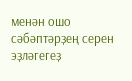менән ошо сәбәптәрҙең серен эҙләгегеҙ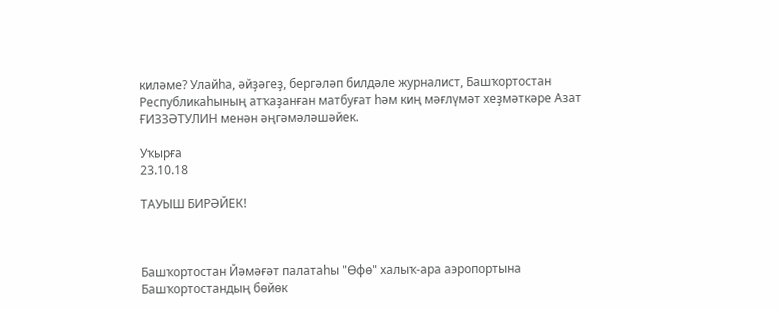киләме? Улайһа, әйҙәгеҙ, бергәләп билдәле журналист, Башҡортостан Республикаһының атҡаҙанған матбуғат һәм киң мәғлүмәт хеҙмәткәре Азат ҒИЗЗӘТУЛИН менән әңгәмәләшәйек.

Уҡырға
23.10.18

ТАУЫШ БИРӘЙЕК!



Башҡортостан Йәмәғәт палатаһы "Өфө" халыҡ-ара аэропортына Башҡортостандың бөйөк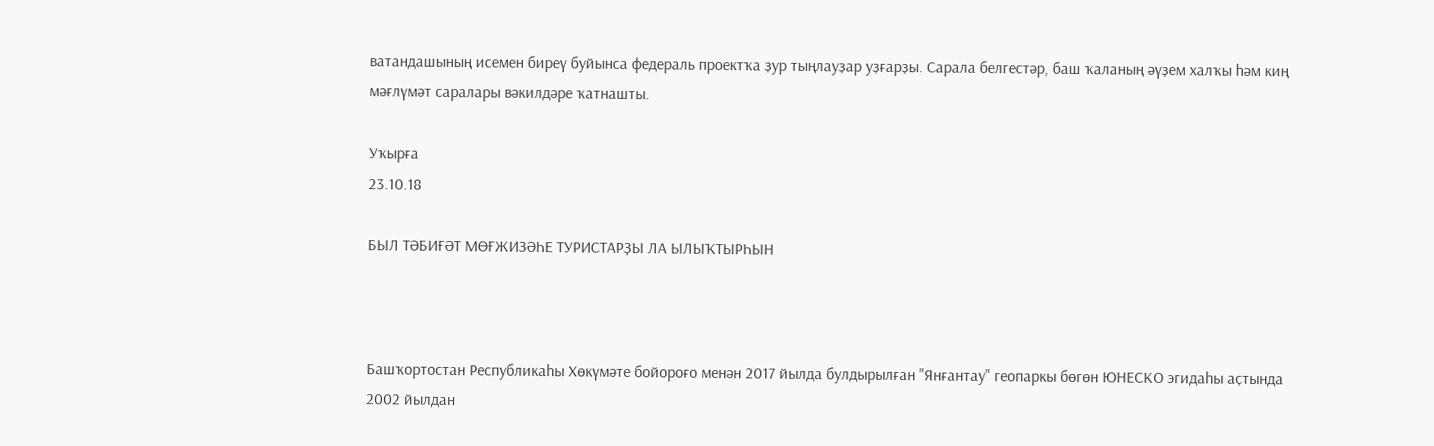ватандашының исемен биреү буйынса федераль проектҡа ҙур тыңлауҙар уҙғарҙы. Сарала белгестәр, баш ҡаланың әүҙем халҡы һәм киң мәғлүмәт саралары вәкилдәре ҡатнашты.

Уҡырға
23.10.18

БЫЛ ТӘБИҒӘТ МӨҒЖИЗӘҺЕ ТУРИСТАРҘЫ ЛА ЫЛЫҠТЫРҺЫН



Башҡортостан Республикаһы Хөкүмәте бойороғо менән 2017 йылда булдырылған "Янғантау" геопаркы бөгөн ЮНЕСКО эгидаһы аҫтында 2002 йылдан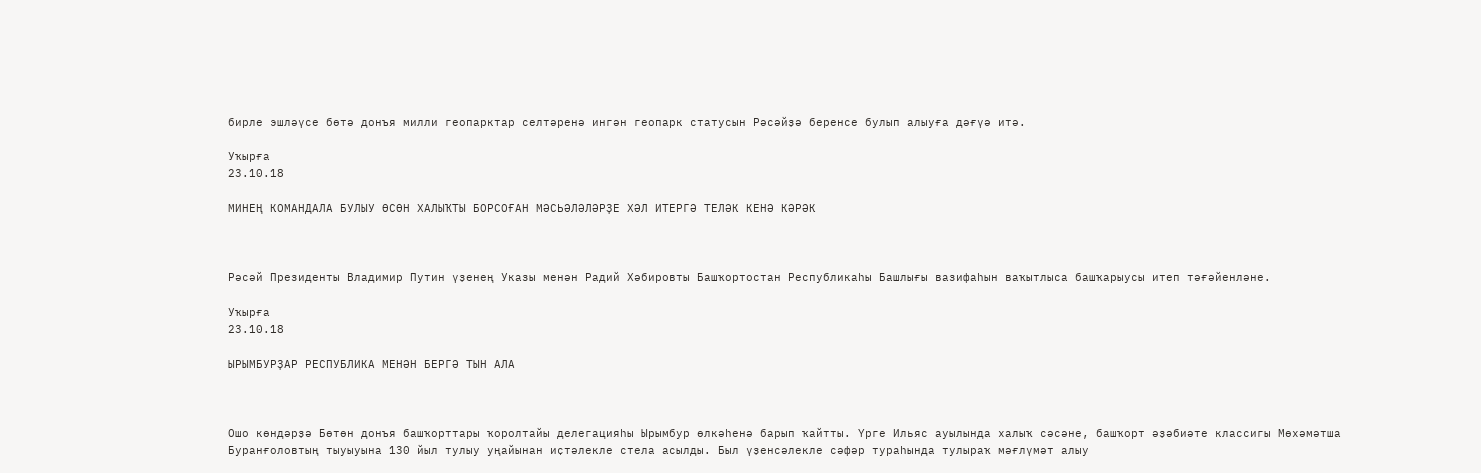бирле эшләүсе бөтә донъя милли геопарктар селтәренә ингән геопарк статусын Рәсәйҙә беренсе булып алыуға дәғүә итә.

Уҡырға
23.10.18

МИНЕҢ КОМАНДАЛА БУЛЫУ ӨСӨН ХАЛЫҠТЫ БОРСОҒАН МӘСЬӘЛӘЛӘРҘЕ ХӘЛ ИТЕРГӘ ТЕЛӘК КЕНӘ КӘРӘК



Рәсәй Президенты Владимир Путин үҙенең Указы менән Радий Хәбировты Башҡортостан Республикаһы Башлығы вазифаһын ваҡытлыса башҡарыусы итеп тәғәйенләне.

Уҡырға
23.10.18

ЫРЫМБУРҘАР РЕСПУБЛИКА МЕНӘН БЕРГӘ ТЫН АЛА



Ошо көндәрҙә Бөтөн донъя башҡорттары ҡоролтайы делегацияһы Ырымбур өлкәһенә барып ҡайтты. Үрге Ильяс ауылында халыҡ сәсәне, башҡорт әҙәбиәте классигы Мөхәмәтша Буранғоловтың тыуыуына 130 йыл тулыу уңайынан иҫтәлекле стела асылды. Был үҙенсәлекле сәфәр тураһында тулыраҡ мәғлүмәт алыу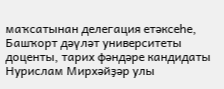маҡсатынан делегация етәксеһе, Башҡорт дәүләт университеты доценты, тарих фәндәре кандидаты Нурислам Мирхәйҙәр улы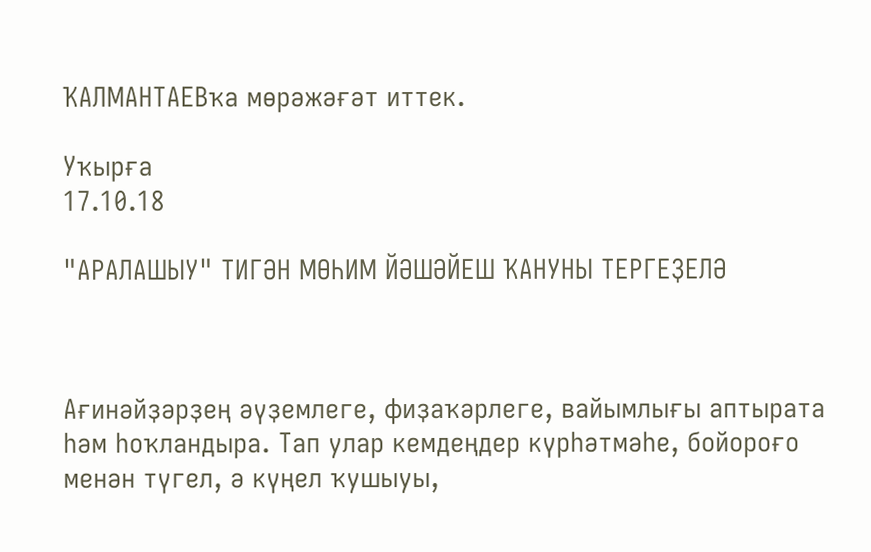ҠАЛМАНТАЕВҡа мөрәжәғәт иттек.

Уҡырға
17.10.18

"АРАЛАШЫУ" ТИГӘН МӨҺИМ ЙӘШӘЙЕШ ҠАНУНЫ ТЕРГЕҘЕЛӘ



Ағинәйҙәрҙең әүҙемлеге, фиҙаҡәрлеге, вайымлығы аптырата һәм һоҡландыра. Тап улар кемдеңдер күрһәтмәһе, бойороғо менән түгел, ә күңел ҡушыуы,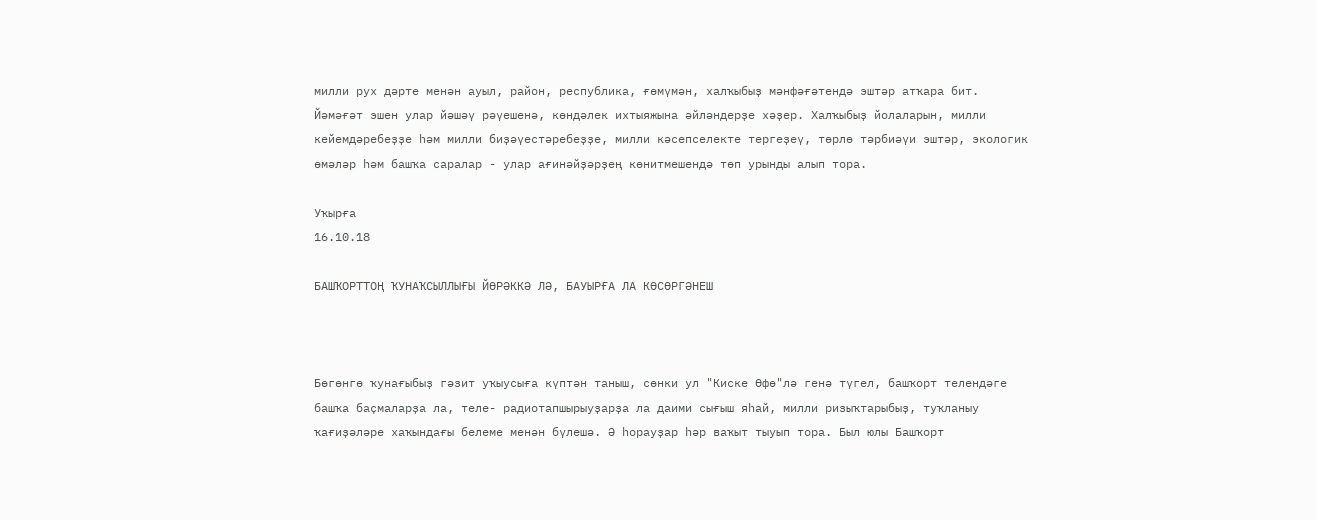милли рух дәрте менән ауыл, район, республика, ғөмүмән, халҡыбыҙ мәнфәғәтендә эштәр атҡара бит. Йәмәғәт эшен улар йәшәү рәүешенә, көндәлек ихтыяжына әйләндерҙе хәҙер. Халҡыбыҙ йолаларын, милли кейемдәребеҙҙе һәм милли биҙәүестәребеҙҙе, милли кәсепселекте тергеҙеү, төрлө тәрбиәүи эштәр, экологик өмәләр һәм башҡа саралар - улар ағинәйҙәрҙең көнитмешендә төп урынды алып тора.

Уҡырға
16.10.18

БАШҠОРТТОҢ ҠУНАҠСЫЛЛЫҒЫ ЙӨРӘККӘ ЛӘ, БАУЫРҒА ЛА КӨСӨРГӘНЕШ



Бөгөнгө ҡунағыбыҙ гәзит уҡыусыға күптән таныш, сөнки ул "Киске Өфө"лә генә түгел, башҡорт телендәге башҡа баҫмаларҙа ла, теле- радиотапшырыуҙарҙа ла даими сығыш яһай, милли ризыҡтарыбыҙ, туҡланыу ҡағиҙәләре хаҡындағы белеме менән бүлешә. Ә һорауҙар һәр ваҡыт тыуып тора. Был юлы Башҡорт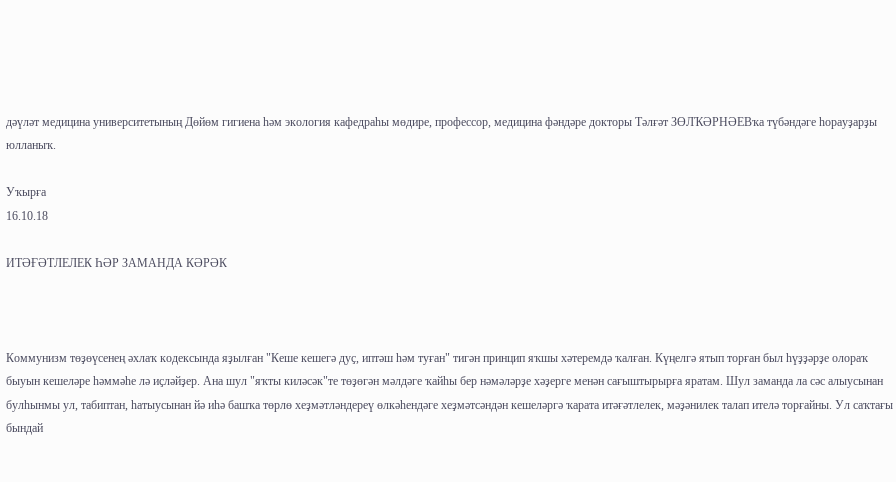дәүләт медицина университетының Дөйөм гигиена һәм экология кафедраһы мөдире, профессор, медицина фәндәре докторы Тәлғәт ЗӨЛҠӘРНӘЕВҡа түбәндәге һорауҙарҙы юлланыҡ.

Уҡырға
16.10.18

ИТӘҒӘТЛЕЛЕК ҺӘР ЗАМАНДА КӘРӘК



Коммунизм төҙөүсенең әхлаҡ кодексында яҙылған "Кеше кешегә дуҫ, иптәш һәм туған" тигән принцип яҡшы хәтеремдә ҡалған. Күңелгә ятып торған был һүҙҙәрҙе олораҡ быуын кешеләре һәммәһе лә иҫләйҙер. Ана шул "яҡты киләсәк"те төҙөгән мәлдәге ҡайһы бер нәмәләрҙе хәҙерге менән сағыштырырға яратам. Шул заманда ла сәс алыусынан булһынмы ул, табиптан, һатыусынан йә иһә башҡа төрлө хеҙмәтләндереү өлкәһендәге хеҙмәтсәндән кешеләргә ҡарата итәғәтлелек, мәҙәнилек талап ителә торғайны. Ул саҡтағы бындай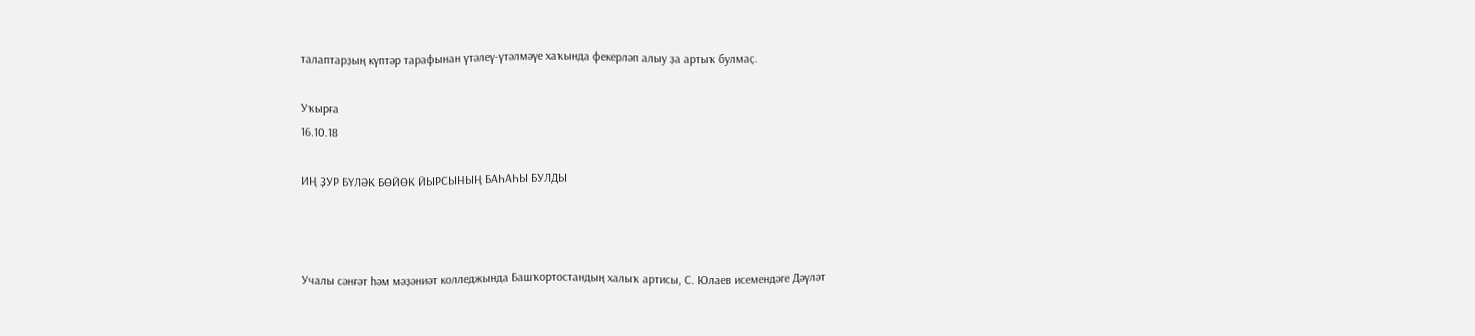талаптарҙың күптәр тарафынан үтәлеү-үтәлмәүе хаҡында фекерләп алыу ҙа артыҡ булмаҫ.

Уҡырға
16.10.18

ИҢ ҘУР БҮЛӘК БӨЙӨК ЙЫРСЫНЫҢ БАҺАҺЫ БУЛДЫ



Учалы сәнғәт һәм мәҙәниәт колледжында Башҡортостандың халыҡ артисы, С. Юлаев исемендәге Дәүләт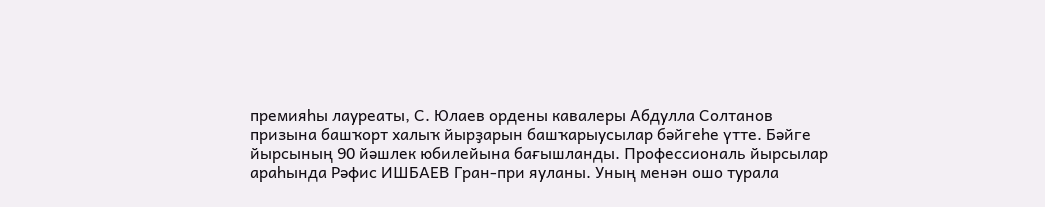премияһы лауреаты, С. Юлаев ордены кавалеры Абдулла Солтанов призына башҡорт халыҡ йырҙарын башҡарыусылар бәйгеһе үтте. Бәйге йырсының 90 йәшлек юбилейына бағышланды. Профессиональ йырсылар араһында Рәфис ИШБАЕВ Гран-при яуланы. Уның менән ошо турала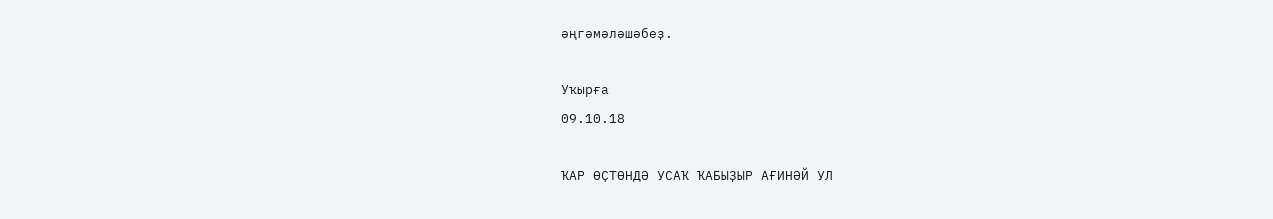әңгәмәләшәбеҙ.

Уҡырға
09.10.18

ҠАР ӨҪТӨНДӘ УСАҠ ҠАБЫҘЫР АҒИНӘЙ УЛ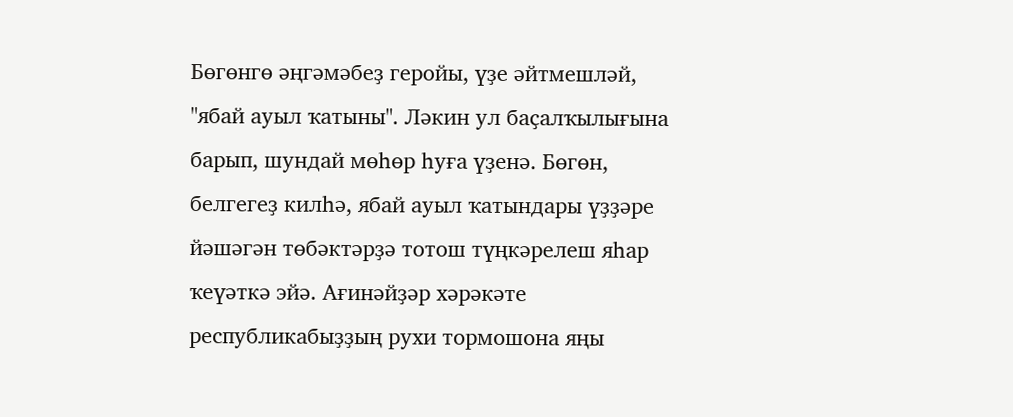Бөгөнгө әңгәмәбеҙ геройы, үҙе әйтмешләй, "ябай ауыл ҡатыны". Ләкин ул баҫалҡылығына барып, шундай мөһөр һуға үҙенә. Бөгөн, белгегеҙ килһә, ябай ауыл ҡатындары үҙҙәре йәшәгән төбәктәрҙә тотош түңкәрелеш яһар ҡеүәткә эйә. Ағинәйҙәр хәрәкәте республикабыҙҙың рухи тормошона яңы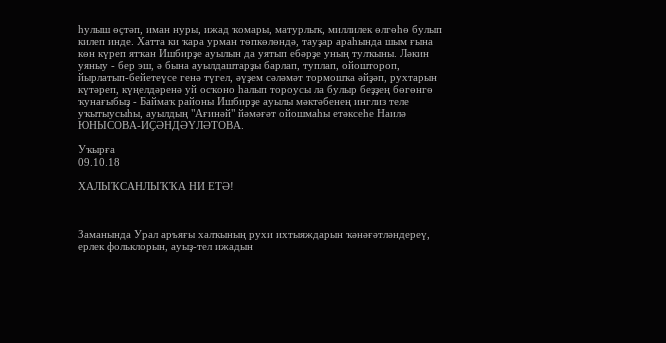һулыш өҫтәп, иман нуры, ижад ҡомары, матурлыҡ, миллилек өлгөһө булып килеп инде. Хатта ки ҡара урман төпкөлөндә, тауҙар араһында шым ғына көн күреп ятҡан Ишбирҙе ауылын да уятып ебәрҙе уның тулҡыны. Ләкин уяныу - бер эш, ә бына ауылдаштарҙы барлап, туплап, ойоштороп, йырлатып-бейетеүсе генә түгел, әүҙем сәләмәт тормошҡа әйҙәп, рухтарын күтәреп, күңелдәренә уй осҡоно һалып тороусы ла булыр беҙҙең бөгөнгө ҡунағыбыҙ - Баймаҡ районы Ишбирҙе ауылы мәктәбенең инглиз теле уҡытыусыһы, ауылдың "Ағинәй" йәмәғәт ойошмаһы етәксеһе Наилә ЮНЫСОВА-ИҪӘНДӘҮЛӘТОВА.

Уҡырға
09.10.18

ХАЛЫҠСАНЛЫҠҠА НИ ЕТӘ!



Заманында Урал аръяғы халҡының рухи ихтыяждарын ҡәнәғәтләндереү, ерлек фольклорын, ауыҙ-тел ижадын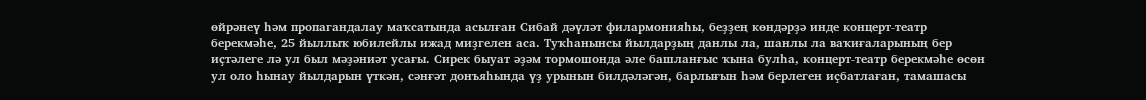өйрәнеү һәм пропагандалау маҡсатында асылған Сибай дәүләт филармонияһы, беҙҙең көндәрҙә инде концерт-театр берекмәһе, 25 йыллыҡ юбилейлы ижад миҙгелен аса. Туҡһанынсы йылдарҙың данлы ла, шанлы ла ваҡиғаларының бер иҫтәлеге лә ул был мәҙәниәт усағы. Сирек быуат әҙәм тормошонда әле башланғыс ҡына булһа, концерт-театр берекмәһе өсөн ул оло һынау йылдарын үткән, сәнғәт донъяһында үҙ урынын билдәләгән, барлығын һәм берлеген иҫбатлаған, тамашасы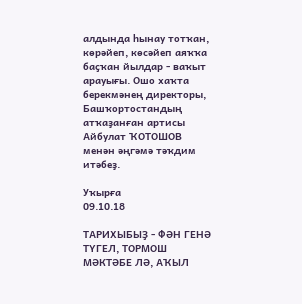алдында һынау тотҡан, көрәйеп, көсәйеп аяҡҡа баҫҡан йылдар - ваҡыт арауығы. Ошо хаҡта берекмәнең директоры, Башҡортостандың атҡаҙанған артисы Айбулат ҠОТОШОВ менән әңгәмә тәҡдим итәбеҙ.

Уҡырға
09.10.18

ТАРИХЫБЫҘ - ФӘН ГЕНӘ ТҮГЕЛ, ТОРМОШ МӘКТӘБЕ ЛӘ, АҠЫЛ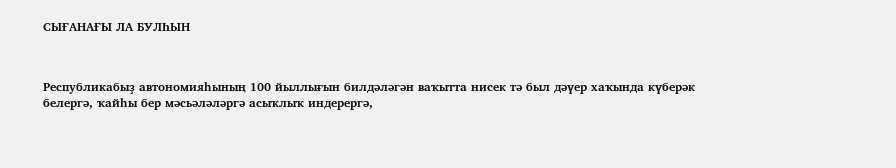СЫҒАНАҒЫ ЛА БУЛҺЫН



Республикабыҙ автономияһының 100 йыллығын билдәләгән ваҡытта нисек тә был дәүер хаҡында күберәк белергә, ҡайһы бер мәсьәләләргә асыҡлыҡ индерергә,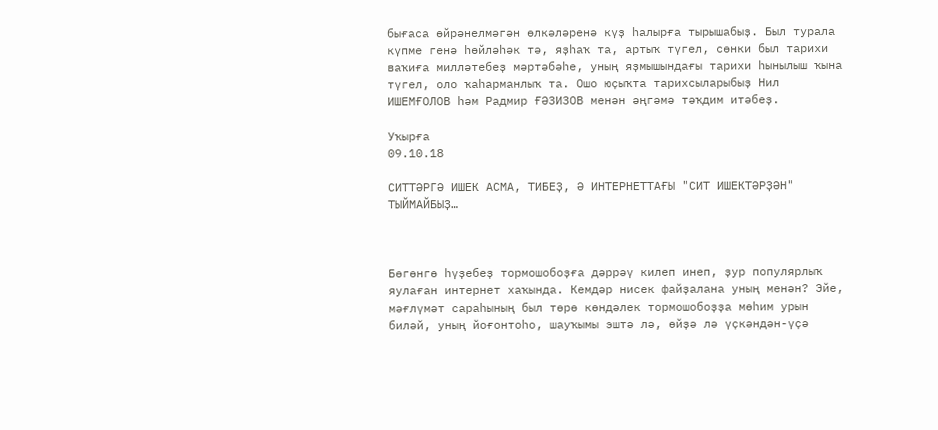бығаса өйрәнелмәгән өлкәләренә күҙ һалырға тырышабыҙ. Был турала күпме генә һөйләһәк тә, яҙһаҡ та, артыҡ түгел, сөнки был тарихи ваҡиға милләтебеҙ мәртәбәһе, уның яҙмышындағы тарихи һынылыш ҡына түгел, оло ҡаһарманлыҡ та. Ошо юҫыҡта тарихсыларыбыҙ Нил ИШЕМҒОЛОВ һәм Радмир ҒӘЗИЗОВ менән әңгәмә тәҡдим итәбеҙ.

Уҡырға
09.10.18

СИТТӘРГӘ ИШЕК АСМА, ТИБЕҘ, Ә ИНТЕРНЕТТАҒЫ "СИТ ИШЕКТӘРҘӘН" ТЫЙМАЙБЫҘ…



Бөгөнгө һүҙебеҙ тормошобоҙға дәррәү килеп инеп, ҙур популярлыҡ яулаған интернет хаҡында. Кемдәр нисек файҙалана уның менән? Эйе, мәғлүмәт сараһының был төрө көндәлек тормошобоҙҙа мөһим урын биләй, уның йоғонтоһо, шауҡымы эштә лә, өйҙә лә үҫкәндән-үҫә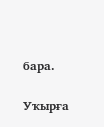бара.

Уҡырға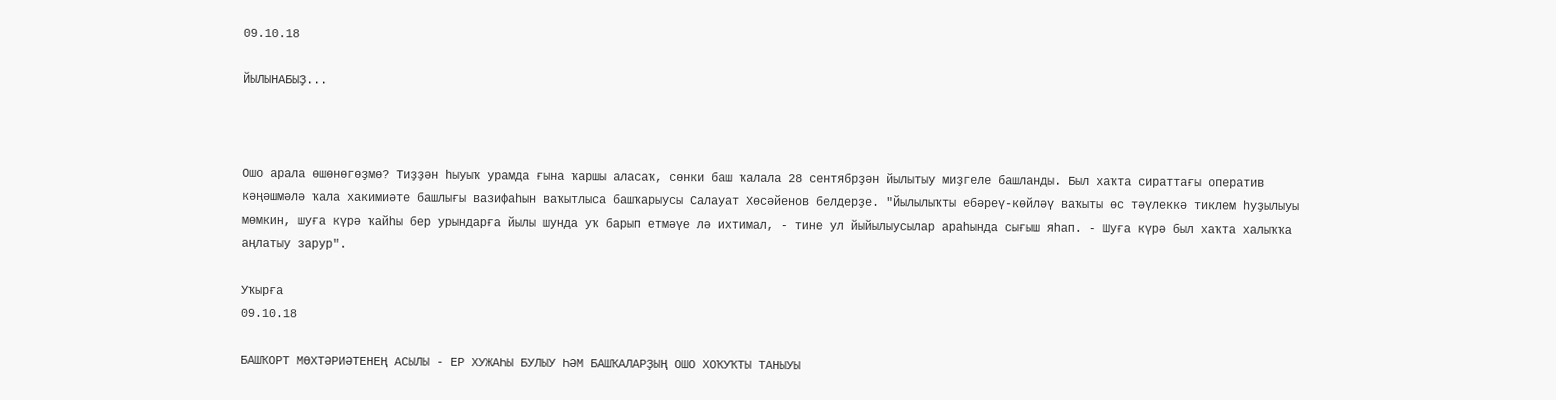09.10.18

ЙЫЛЫНАБЫҘ...



Ошо арала өшөнөгөҙмө? Тиҙҙән һыуыҡ урамда ғына ҡаршы аласаҡ, сөнки баш ҡалала 28 сентябрҙән йылытыу миҙгеле башланды. Был хаҡта сираттағы оператив кәңәшмәлә ҡала хакимиәте башлығы вазифаһын ваҡытлыса башҡарыусы Салауат Хөсәйенов белдерҙе. "Йылылыҡты ебәреү-көйләү ваҡыты өс тәүлеккә тиклем һуҙылыуы мөмкин, шуға күрә ҡайһы бер урындарға йылы шунда уҡ барып етмәүе лә ихтимал, - тине ул йыйылыусылар араһында сығыш яһап. - Шуға күрә был хаҡта халыҡҡа аңлатыу зарур".

Уҡырға
09.10.18

БАШҠОРТ МӨХТӘРИӘТЕНЕҢ АСЫЛЫ - ЕР ХУЖАҺЫ БУЛЫУ ҺӘМ БАШҠАЛАРҘЫҢ ОШО ХОҠУҠТЫ ТАНЫУЫ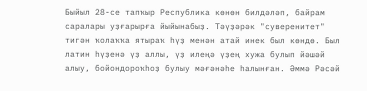Быйыл 28-се тапҡыр Республика көнөн билдәләп, байрам саралары уҙғарырға йыйынабыҙ. Тәүҙәрәк "суверенитет" тигән ҡолаҡҡа ятыраҡ һүҙ менән атай инек был көндө. Был латин һүҙенә үҙ аллы, үҙ илеңә үҙең хужа булып йәшәй алыу, бойондороҡһоҙ булыу мәғәнәһе һалынған. Әммә Рәсәй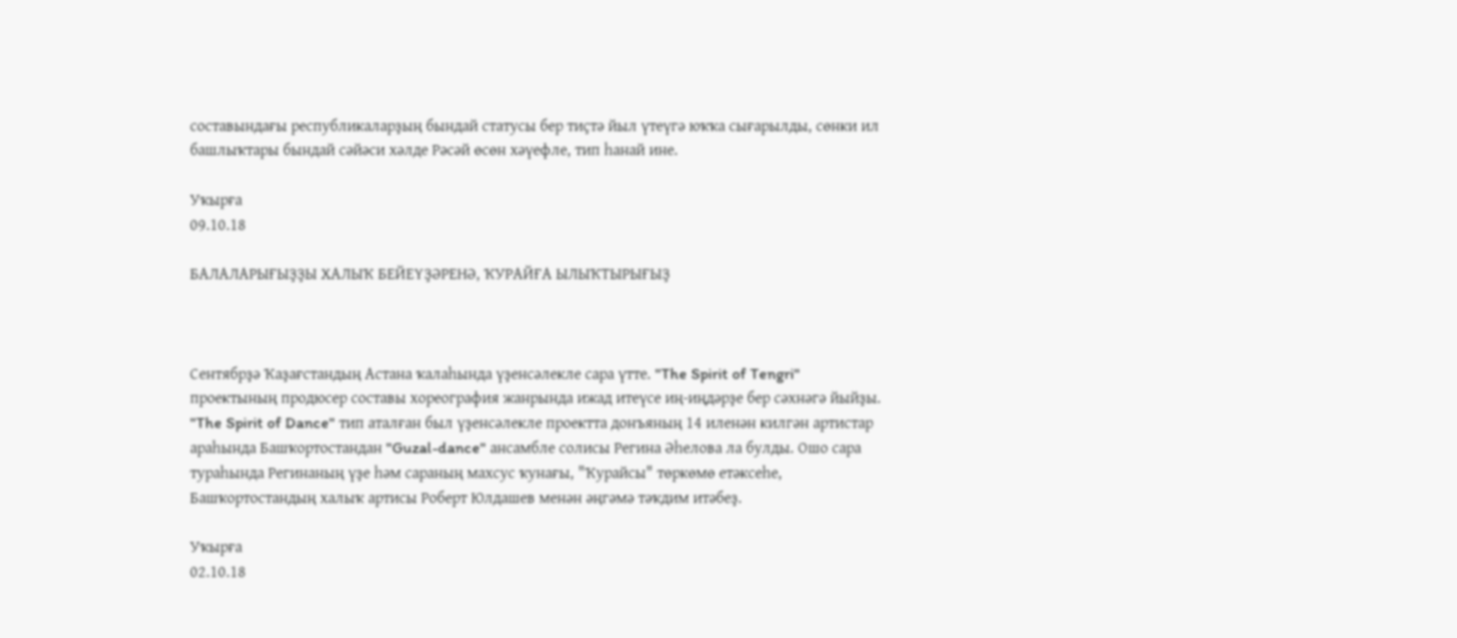составындағы республикаларҙың бындай статусы бер тиҫтә йыл үтеүгә юҡҡа сығарылды, сөнки ил башлыҡтары бындай сәйәси хәлде Рәсәй өсөн хәүефле, тип һанай ине.

Уҡырға
09.10.18

БАЛАЛАРЫҒЫҘҘЫ ХАЛЫҠ БЕЙЕҮҘӘРЕНӘ, ҠУРАЙҒА ЫЛЫҠТЫРЫҒЫҘ



Сентябрҙә Ҡаҙағстандың Астана ҡалаһында үҙенсәлекле сара үтте. "The Spirit of Tengri" проектының продюсер составы хореография жанрында ижад итеүсе иң-иңдәрҙе бер сәхнәгә йыйҙы. "The Spirit of Dance" тип аталған был үҙенсәлекле проектта донъяның 14 иленән килгән артистар араһында Башҡортостандан "Guzal-dance" ансамбле солисы Регина Әһелова ла булды. Ошо сара тураһында Регинаның үҙе һәм сараның махсус ҡунағы, "Ҡурайсы" төркөмө етәксеһе, Башҡортостандың халыҡ артисы Роберт Юлдашев менән әңгәмә тәҡдим итәбеҙ.

Уҡырға
02.10.18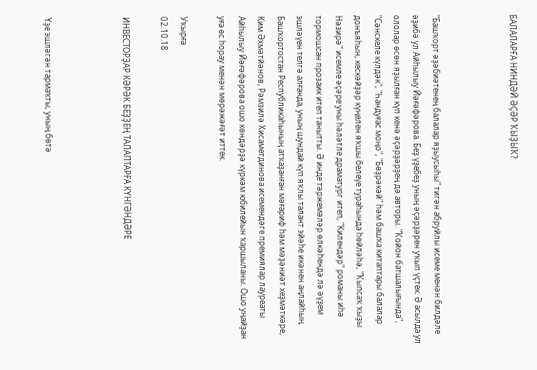БАЛАЛАРҒА НИНДӘЙ ӘҪӘР ҠЫҘЫҠ?



"Башҡорт әҙәбиәтенең балалар яҙыусыһы" тигән абруйлы исеме менән билдәле әҙибә ул Айһылыу Йәғәфәрова. Беҙ үҙебеҙ уның әҫәрҙәрен уҡып үҫтек. Ә асылда ул ололар өсөн яҙылған күп кенә әҫәрҙәрҙең дә авторы. "Ҡойон батшалығында", "Сәнскеле күлдәк", "Һандуғас моңо", "Бөҙрәкәй" һәм башҡа китаптары балалар донъяһын, кескәйҙәр күңелен яҡшы белеүе тураһында һөйләһә, "Ҡыпсаҡ ҡыҙы Нәзирә" исемле әҫәре уны һәләтле драматург итеп, "Килендәр" романы иһә тормошсан прозаик итеп танытты. Ә инде тәржемәләр өлкәһендә лә әүҙем эшләүен телгә алғанда, уның шундай күп яҡлы талант эйәһе икәнен аңлайһың. Башҡортостан Республикаһының атҡаҙанған мәғариф һәм мәҙәниәт хеҙмәткәре, Ким Әхмәтйәнов, Рәмзилә Хисаметдинова исемендәге премиялар лауреаты Айһылыу Йәғәфәрова ошо көндәрҙә күркәм юбилейын ҡаршыланы. Ошо уңайҙан уға өс һорау менән мөрәжәғәт иттек.

Уҡырға
02.10.18

ИНВЕСТОРҘАР КӘРӘК БЕҘҘЕҢ ТАЛАПТАРҒА КҮНГӘНДӘРЕ



Үҙе эшләгән тармаҡты, уның бөтә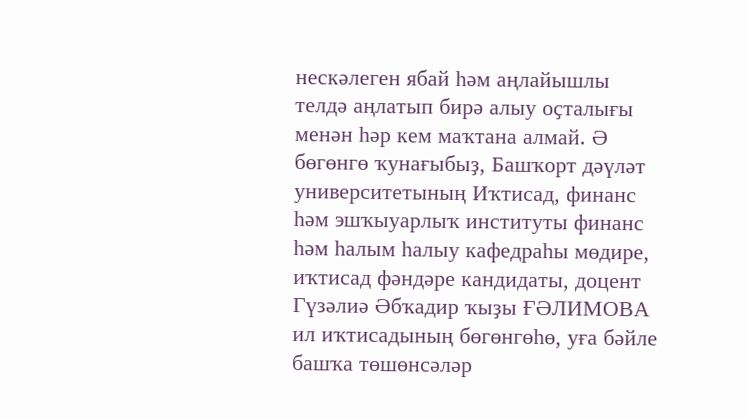нескәлеген ябай һәм аңлайышлы телдә аңлатып бирә алыу оҫталығы менән һәр кем маҡтана алмай. Ә бөгөнгө ҡунағыбыҙ, Башҡорт дәүләт университетының Иҡтисад, финанс һәм эшҡыуарлыҡ институты финанс һәм һалым һалыу кафедраһы мөдире, иҡтисад фәндәре кандидаты, доцент Гүзәлиә Әбҡадир ҡыҙы ҒӘЛИМОВА ил иҡтисадының бөгөнгөһө, уға бәйле башҡа төшөнсәләр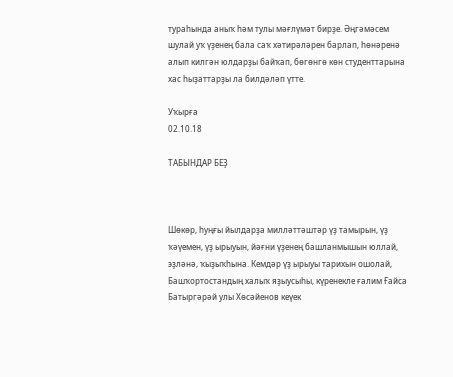тураһында аныҡ һәм тулы мәғлүмәт бирҙе. Әңгәмәсем шулай уҡ үҙенең бала саҡ хәтирәләрен барлап, һөнәренә алып килгән юлдарҙы байҡап, бөгөнгө көн студенттарына хас һыҙаттарҙы ла билдәләп үтте.

Уҡырға
02.10.18

ТАБЫНДАР БЕҘ



Шөкөр, һуңғы йылдарҙа милләттәштәр үҙ тамырын, үҙ ҡәүемен, үҙ ырыуын, йәғни үҙенең башланмышын юллай, эҙләнә, ҡыҙыҡһына. Кемдәр үҙ ырыуы тарихын ошолай, Башҡортостандың халыҡ яҙыусыһы, күренекле ғалим Ғайса Батыргәрәй улы Хөсәйенов кеүек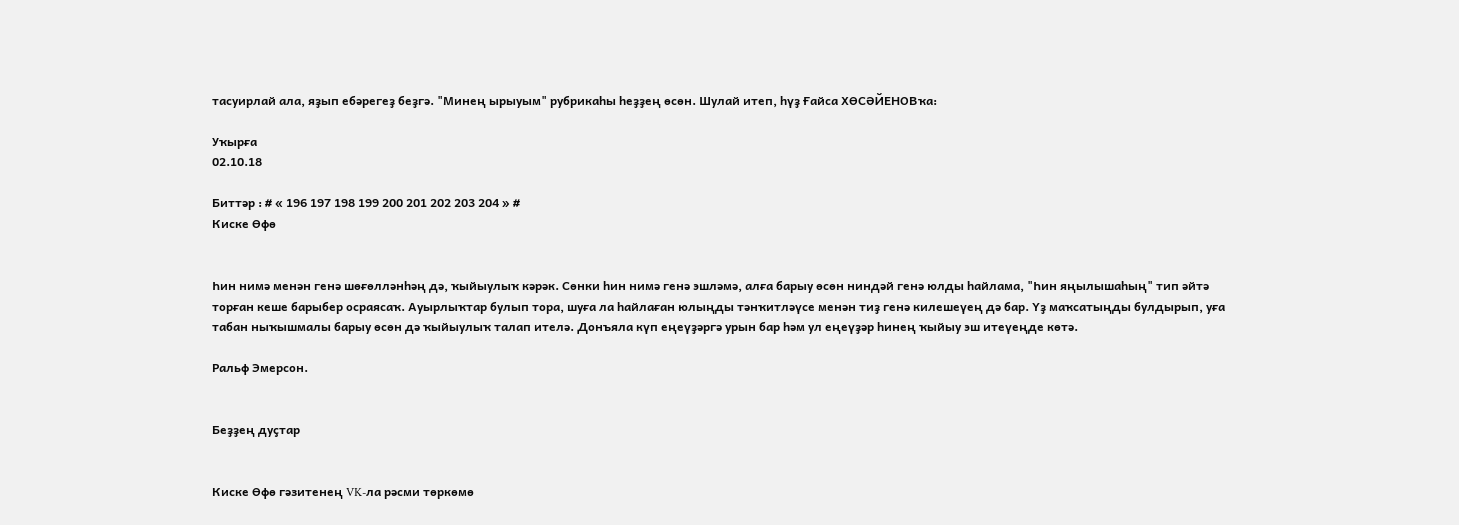тасуирлай ала, яҙып ебәрегеҙ беҙгә. "Минең ырыуым" рубрикаһы һеҙҙең өсөн. Шулай итеп, һүҙ Ғайса ХӨСӘЙЕНОВҡа:

Уҡырға
02.10.18

Биттәр : # « 196 197 198 199 200 201 202 203 204 » #
Киске Өфө


Һин нимә менән генә шөғөлләнһәң дә, ҡыйыулыҡ кәрәк. Сөнки һин нимә генә эшләмә, алға барыу өсөн ниндәй генә юлды һайлама, "Һин яңылышаһың" тип әйтә торған кеше барыбер осраясаҡ. Ауырлыҡтар булып тора, шуға ла һайлаған юлыңды тәнҡитләүсе менән тиҙ генә килешеүең дә бар. Үҙ маҡсатыңды булдырып, уға табан ныҡышмалы барыу өсөн дә ҡыйыулыҡ талап ителә. Донъяла күп еңеүҙәргә урын бар һәм ул еңеүҙәр һинең ҡыйыу эш итеүеңде көтә.

Ральф Эмерсон.


Беҙҙең дуҫтар


Киске Өфө гәзитенең VK-ла рәсми төркөмө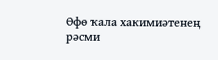Өфө ҡала хакимиәтенең рәсми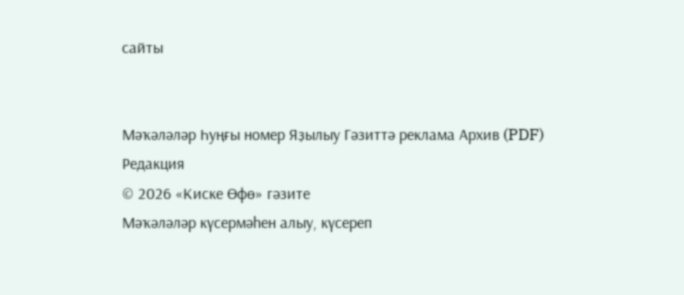сайты


Мәҡәләләр Һуңғы номер Яҙылыу Гәзиттә реклама Архив (PDF) Редакция
© 2026 «Киске Өфө» гәзите
Мәҡәләләр күсермәһен алыу, күсереп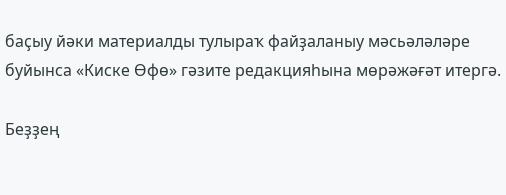баҫыу йәки материалды тулыраҡ файҙаланыу мәсьәләләре буйынса «Киске Өфө» гәзите редакцияһына мөрәжәғәт итергә.

Беҙҙең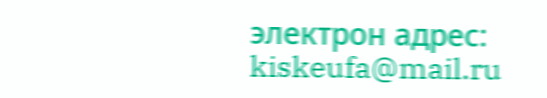электрон адрес: kiskeufa@mail.ru